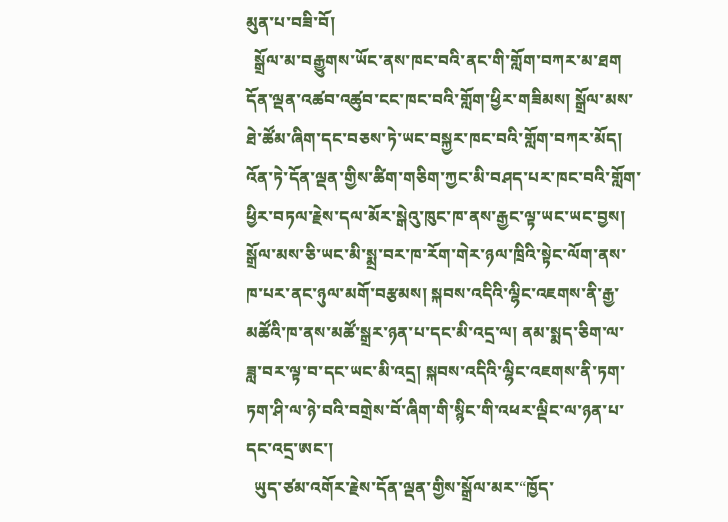མུན་པ་བཟི་བོ།
  སྒྲོལ་མ་བརྒྱུགས་ཡོང་ནས་ཁང་བའི་ནང་གི་གློག་བཀར་མ་ཐག དོན་ལྡན་འཚབ་འཚུབ་ངང་ཁང་བའི་གློག་ཕྱིར་གཟིམས། སྒྲོལ་མས་ཐེ་ཚོམ་ཞིག་དང་བཅས་ཏེ་ཡང་བསྐྱར་ཁང་བའི་གློག་བཀར་མོད། འོན་ཏེ་དོན་ལྡན་གྱིས་ཚིག་གཅིག་ཀྱང་མི་བཤད་པར་ཁང་བའི་གློག་ཕྱིར་བཏལ་རྗེས་དལ་མོར་སྒེའུ་ཁུང་ཁ་ནས་རྒྱང་ལྟ་ཡང་ཡང་བྱས། སྒྲོལ་མས་ཅི་ཡང་མི་སྨྲ་བར་ཁ་རོག་གེར་ཉལ་ཁྲིའི་སྟེང་ལོག་ནས་ཁ་པར་ནང་ཉུལ་མགོ་བརྩམས། སྐབས་འདིའི་ལྷིང་འཇགས་ནི་རྒྱ་མཚོའི་ཁ་ནས་མཚོ་སྒྲར་ཉན་པ་དང་མི་འདྲ་ལ། ནམ་སྨད་ཅིག་ལ་ཟླ་བར་ལྟ་བ་དང་ཡང་མི་འདྲ། སྐབས་འདིའི་ལྷིང་འཇགས་ནི་ཏག་ཏག་ཤི་ལ་ཉེ་བའི་བགྲེས་བོ་ཞིག་གི་སྙིང་གི་འཕར་ལྡིང་ལ་ཉན་པ་དང་འདྲ་ཨང་།
  ཡུད་ཙམ་འགོར་རྗེས་དོན་ལྡན་གྱིས་སྒྲོལ་མར་“ཁྱོད་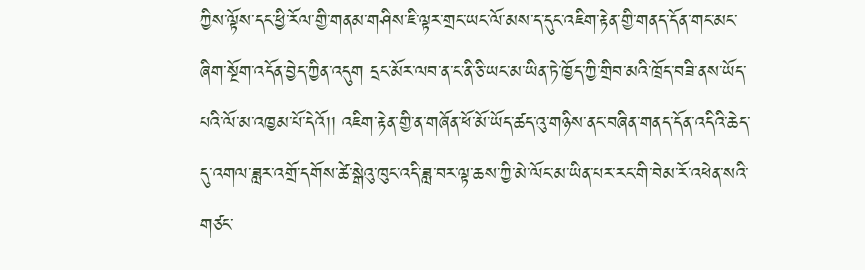ཀྱིས་ལྟོས་དང་ཕྱི་རོལ་གྱི་གནམ་གཤིས་ཇི་ལྟར་གྲང་ཡང་ལོ་མས་ད་དུང་འཇིག་རྟེན་གྱི་གནད་དོན་གང་མང་ཞིག་སྔོག་འདོན་བྱེད་ཀྱིན་འདུག དྲང་མོར་ལབ་ན་ང་ནི་ཅི་ཡང་མ་ཡིན་ཏེ་ཁྱོད་ཀྱི་གྲིབ་མའི་ཁྲོད་བཟི་ནས་ཡོད་པའི་ལོ་མ་འཁྱམ་པོ་དེའོ།། འཇིག་རྟེན་གྱི་ན་གཞོན་ཕོ་མོ་ཡོད་ཚད་འུ་གཉིས་ནང་བཞིན་གནད་དོན་འདིའི་ཆེད་དུ་འགལ་ཟླར་འགྲོ་དགོས་ཚེ་སྒེའུ་ཁུང་འདི་ཟླ་བར་ལྟ་ཆས་ཀྱི་མེ་ལོང་མ་ཡིན་པར་རང་གི་བེམ་རོ་འཕེན་སའི་གཙང་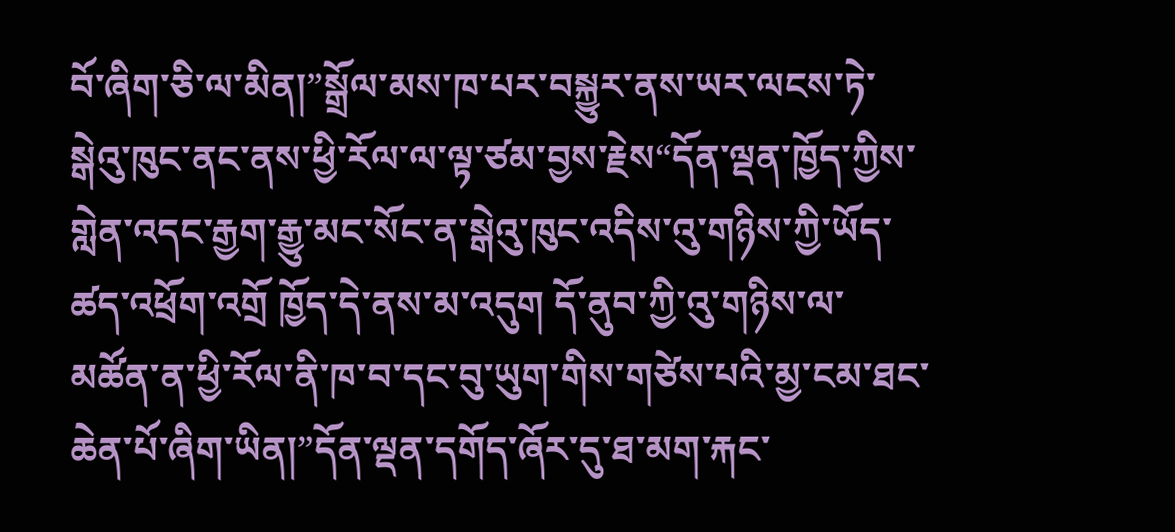བོ་ཞིག་ཅི་ལ་མིན།”སྒྲོལ་མས་ཁ་པར་བསྐྱུར་ནས་ཡར་ལངས་ཏེ་སྒེའུ་ཁུང་ནང་ནས་ཕྱི་རོལ་ལ་ལྟ་ཙམ་བྱས་རྗེས“དོན་ལྡན་ཁྱོད་ཀྱིས་གླེན་འདང་རྒྱག་རྒྱུ་མང་སོང་ན་སྒེའུ་ཁུང་འདིས་འུ་གཉིས་ཀྱི་ཡོད་ཚད་འཕྲོག་འགྲོ ཁྱོད་དེ་ནས་མ་འདུག དོ་ནུབ་ཀྱི་འུ་གཉིས་ལ་མཚོན་ན་ཕྱི་རོལ་ནི་ཁ་བ་དང་བུ་ཡུག་གིས་གཙེས་པའི་མྱ་ངམ་ཐང་ཆེན་པོ་ཞིག་ཡིན།”དོན་ལྡན་དགོད་ཞོར་དུ་ཐ་མག་རྐང་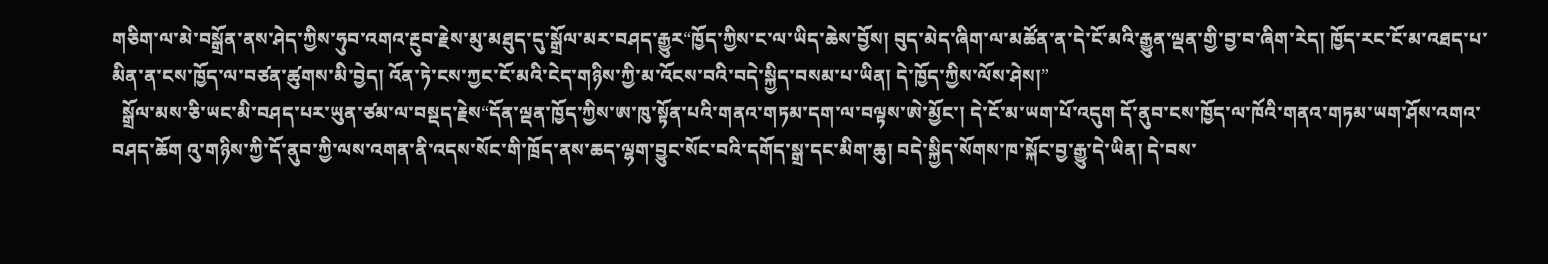གཅིག་ལ་མེ་བསྒྲོན་ནས་ཤེད་ཀྱིས་ཧུབ་འགའ་རྔུབ་རྗེས་མུ་མཐུད་དུ་སྒྲོལ་མར་བཤད་རྒྱུར“ཁྱོད་ཀྱིས་ང་ལ་ཡིད་ཆེས་བྱོས། བུད་མེད་ཞིག་ལ་མཚོན་ན་དེ་ངོ་མའི་རྒྱུན་ལྡན་གྱི་བྱ་བ་ཞིག་རེད། ཁྱོད་རང་ངོ་མ་འཐད་པ་མིན་ན་ངས་ཁྱོད་ལ་བཙན་ཚུགས་མི་བྱེད། འོན་ཏེ་ངས་ཀྱང་ངོ་མའི་ངེད་གཉིས་ཀྱི་མ་འོངས་བའི་བདེ་སྐྱིད་བསམ་པ་ཡིན། དེ་ཁྱོད་ཀྱིས་ལོས་ཤེས།”
  སྒྲོལ་མས་ཅི་ཡང་མི་བཤད་པར་ཡུན་ཙམ་ལ་བསྡད་རྗེས“དོན་ལྡན་ཁྱོད་ཀྱིས་ཨ་ཁུ་སྟོན་པའི་གནའ་གཏམ་དག་ལ་བལྟས་ཨེ་མྱོང་། དེ་ངོ་མ་ཡག་པོ་འདུག དོ་ནུབ་ངས་ཁྱོད་ལ་ཁོའི་གནའ་གཏམ་ཡག་ཤོས་འགའ་བཤད་ཆོག འུ་གཉིས་ཀྱི་དོ་ནུབ་ཀྱི་ལས་འགན་ནི་འདས་སོང་གི་ཁྲོད་ནས་ཆད་ལྷག་བྱུང་སོང་བའི་དགོད་སྒྲ་དང་མིག་ཆུ། བདེ་སྐྱིད་སོགས་ཁ་སྐོང་བྱ་རྒྱུ་དེ་ཡིན། དེ་བས་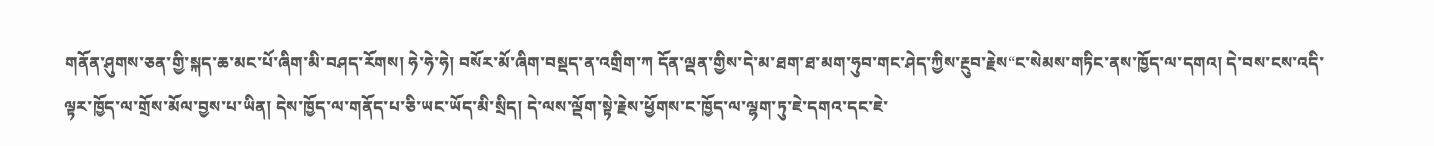གནོན་ཤུགས་ཅན་གྱི་སྐད་ཆ་མང་པོ་ཞིག་མི་བཤད་རོགས། ཧེ་ཧེ་ཧེ། བསོར་མོ་ཞིག་བསྡད་ན་འགྲིག་ཀ དོན་ལྡན་གྱིས་དེ་མ་ཐག་ཐ་མག་ཧུབ་གང་ཤེད་ཀྱིས་རྔུབ་རྗེས“ང་སེམས་གཏིང་ནས་ཁྱོད་ལ་དགའ། དེ་བས་ངས་འདི་ལྟར་ཁྱོད་ལ་གྲོས་མོལ་བྱས་པ་ཡིན། དེས་ཁྱོད་ལ་གནོད་པ་ཅི་ཡང་ཡོད་མི་སྲིད། དེ་ལས་ལྡོག་སྟེ་རྗེས་ཕྱོགས་ང་ཁྱོད་ལ་ལྷག་ཏུ་ཇེ་དགའ་དང་ཇེ་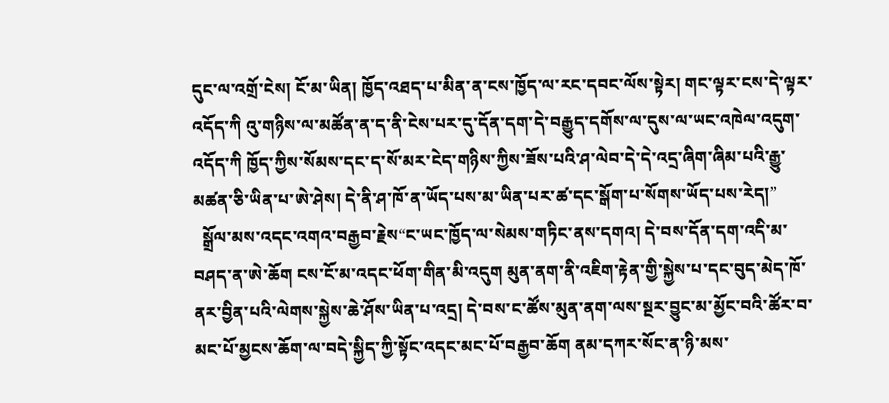དུང་ལ་འགྲོ་ངེས། ངོ་མ་ཡིན། ཁྱོད་འཐད་པ་མིན་ན་ངས་ཁྱོད་ལ་རང་དབང་ལོས་སྟེར། གང་ལྟར་ངས་དེ་ལྟར་འདོད་ཀི འུ་གཉིས་ལ་མཚོན་ན་ད་ནི་ངེས་པར་དུ་དོན་དག་དེ་བརྒྱུད་དགོས་ལ་དུས་ལ་ཡང་འཁེལ་འདུག་འདོད་ཀི ཁྱོད་ཀྱིས་སོམས་དང་ད་སོ་མར་ངེད་གཉིས་ཀྱིས་ཟོས་པའི་ཤ་ལེབ་དེ་དེ་འདྲ་ཞིག་ཞིམ་པའི་རྒྱུ་མཚན་ཅི་ཡིན་པ་ཨེ་ཤེས། དེ་ནི་ཤ་ཁོ་ན་ཡོད་པས་མ་ཡིན་པར་ཚ་དང་སྒོག་པ་སོགས་ཡོད་པས་རེད།”
  སྒྲོལ་མས་འདང་འགའ་བརྒྱབ་རྗེས“ང་ཡང་ཁྱོད་ལ་སེམས་གཏིང་ནས་དགའ། དེ་བས་དོན་དག་འདི་མ་བཤད་ན་ཨེ་ཆོག ངས་ངོ་མ་འདང་ཕོག་གིན་མི་འདུག མུན་ནག་ནི་འཇིག་རྟེན་གྱི་སྐྱེས་པ་དང་བུད་མེད་ཁོ་ནར་བྱིན་པའི་ལེགས་སྐྱེས་ཆེ་ཤོས་ཡིན་པ་འདྲ། དེ་བས་ང་ཚོས་མུན་ནག་ལས་སྔར་བྱུང་མ་མྱོང་བའི་ཚོར་བ་མང་པོ་མྱངས་ཆོག་ལ་བདེ་སྐྱིད་ཀྱི་སྟོང་འདང་མང་པོ་བརྒྱབ་ཆོག ནམ་དཀར་སོང་ན་ཉི་མས་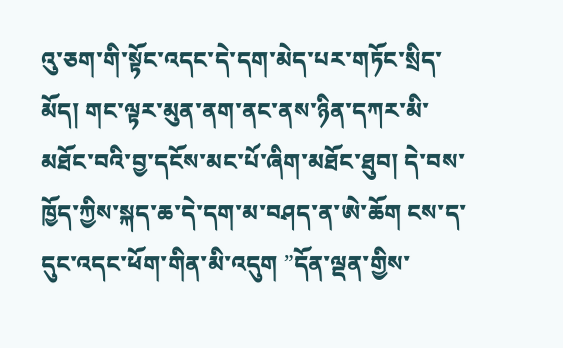འུ་ཅག་གི་སྟོང་འདང་དེ་དག་མེད་པར་གཏོང་སྲིད་མོད། གང་ལྟར་མུན་ནག་ནང་ནས་ཉིན་དཀར་མི་མཐོང་བའི་བྱ་དངོས་མང་པོ་ཞིག་མཐོང་ཐུབ། དེ་བས་ཁྱོད་ཀྱིས་སྐད་ཆ་དེ་དག་མ་བཤད་ན་ཨེ་ཆོག ངས་ད་དུང་འདང་ཕོག་གིན་མི་འདུག ”དོན་ལྡན་གྱིས་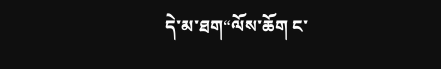དེ་མ་ཐག“ལོས་ཆོག ང་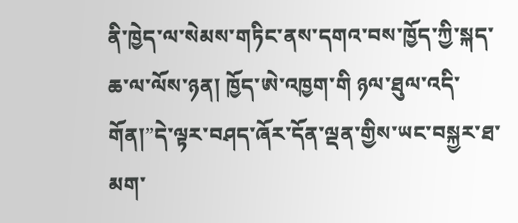ནི་ཁྱེད་ལ་སེམས་གཏིང་ནས་དགའ་བས་ཁྱོད་ཀྱི་སྐད་ཆ་ལ་ལོས་ཉན། ཁྱོད་ཨེ་འཁྱག་གི ཉལ་ཐུལ་འདི་གོན།”དེ་ལྟར་བཤད་ཞོར་དོན་ལྡན་གྱིས་ཡང་བསྐྱར་ཐ་མག་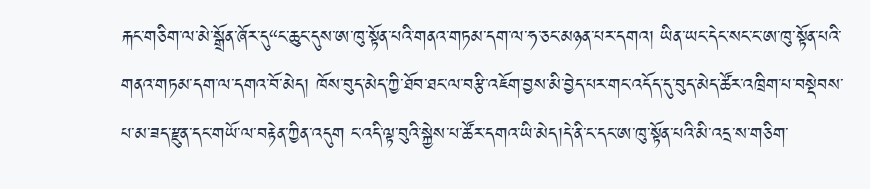རྐང་གཅིག་ལ་མེ་སྒྲོན་ཞོར་དུ“ང་ཆུང་དུས་ཨ་ཁུ་སྟོན་པའི་གནའ་གཏམ་དག་ལ་ཧ་ཅང་མཉན་པར་དགའ། ཡིན་ཡང་དེང་སང་ང་ཨ་ཁུ་སྟོན་པའི་གནའ་གཏམ་དག་ལ་དགའ་བོ་མེད། ཁོས་བུད་མེད་ཀྱི་ཐོབ་ཐང་ལ་བརྩི་འཇོག་བྱས་མི་བྱེད་པར་གང་འདོད་དུ་བུད་མེད་ཚོར་འཁྲིག་པ་བསྡེབས་པ་མ་ཟད་རྫུན་དང་གཡོ་ལ་བརྟེན་ཀྱིན་འདུག ང་འདི་ལྟ་བུའི་སྐྱེས་པ་ཚོར་དགའ་ཡི་མེད།དེ་ནི་ང་དང་ཨ་ཁུ་སྟོན་པའི་མི་འདྲ་ས་གཅིག་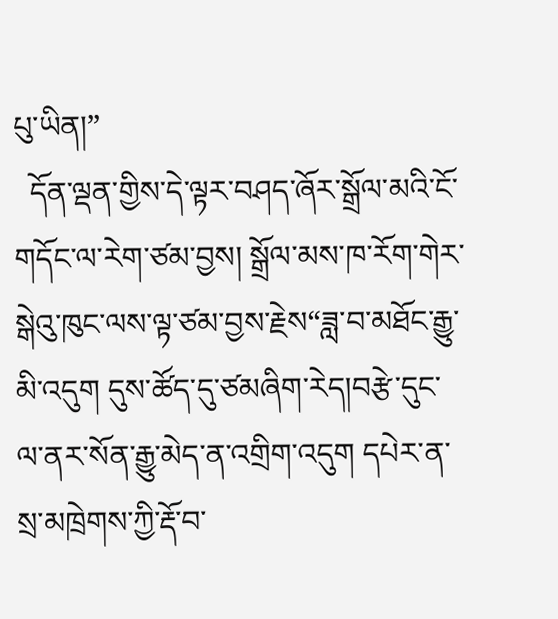པུ་ཡིན།”
  དོན་ལྡན་གྱིས་དེ་ལྟར་བཤད་ཞོར་སྒྲོལ་མའི་ངོ་གདོང་ལ་རེག་ཙམ་བྱས། སྒྲོལ་མས་ཁ་རོག་གེར་སྒེའུ་ཁུང་ལས་ལྟ་ཙམ་བྱས་རྗེས“ཟླ་བ་མཐོང་རྒྱུ་མི་འདུག དུས་ཚོད་དུ་ཙམཞིག་རེད།བརྩེ་དུང་ལ་ནར་སོན་རྒྱུ་མེད་ན་འགྲིག་འདུག དཔེར་ན་སྲ་མཁྲེགས་ཀྱི་རྡོ་བ་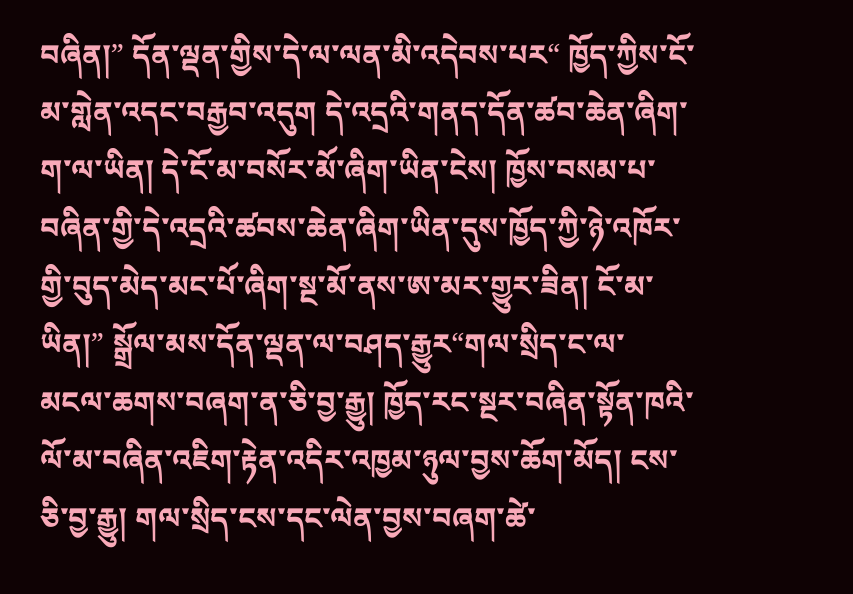བཞིན།” དོན་ལྡན་གྱིས་དེ་ལ་ལན་མི་འདེབས་པར“ ཁྱོད་ཀྱིས་ངོ་མ་གླེན་འདང་བརྒྱབ་འདུག དེ་འདྲའི་གནད་དོན་ཚབ་ཆེན་ཞིག་ག་ལ་ཡིན། དེ་ངོ་མ་བསོར་མོ་ཞིག་ཡིན་ངེས། ཁྱོས་བསམ་པ་བཞིན་གྱི་དེ་འདྲའི་ཚབས་ཆེན་ཞིག་ཡིན་དུས་ཁྱོད་ཀྱི་ཉེ་འཁོར་གྱི་བུད་མེད་མང་པོ་ཞིག་སྔ་མོ་ནས་ཨ་མར་གྱུར་ཟིན། ངོ་མ་ཡིན།” སྒྲོལ་མས་དོན་ལྡན་ལ་བཤད་རྒྱུར“གལ་སྲིད་ང་ལ་མངལ་ཆགས་བཞག་ན་ཅི་བྱ་རྒྱུ། ཁྱོད་རང་སྔར་བཞིན་སྟོན་ཁའི་ལོ་མ་བཞིན་འཇིག་རྟེན་འདིར་འཁྱམ་ཉུལ་བྱས་ཆོག་མོད། ངས་ཅི་བྱ་རྒྱུ། གལ་སྲིད་ངས་དང་ལེན་བྱས་བཞག་ཚེ་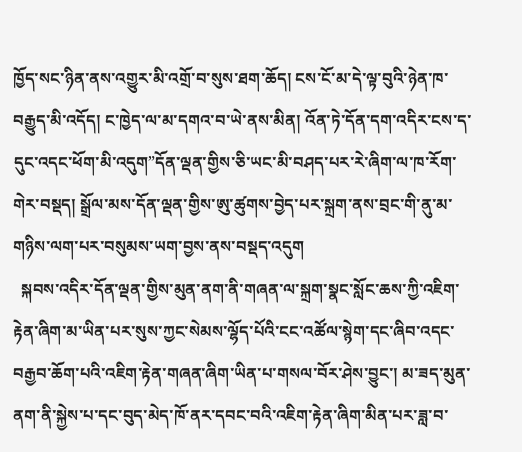ཁྱོད་སང་ཉིན་ནས་འགྱུར་མི་འགྲོ་བ་སུས་ཐག་ཆོད། ངས་ངོ་མ་དེ་ལྟ་བུའི་ཉེན་ཁ་བརྒྱུད་མི་འདོད། ང་ཁྱེད་ལ་མ་དགའ་བ་ཡེ་ནས་མིན། འོན་ཏེ་དོན་དག་འདིར་ངས་ད་དུང་འདང་ཕོག་མི་འདུག”དོན་ལྡན་གྱིས་ཅི་ཡང་མི་བཤད་པར་རེ་ཞིག་ལ་ཁ་རོག་གེར་བསྡད། སྒྲོལ་མས་དོན་ལྡན་གྱིས་ཨུ་ཚུགས་བྱེད་པར་སྐྲག་ནས་བྲང་གི་ནུ་མ་གཉིས་ལག་པར་བསུམས་ཡག་བྱས་ནས་བསྡད་འདུག
  སྐབས་འདིར་དོན་ལྡན་གྱིས་མུན་ནག་ནི་གཞན་ལ་སྐྲག་སྣང་སློང་ཆས་ཀྱི་འཇིག་རྟེན་ཞིག་མ་ཡིན་པར་སུས་ཀྱང་སེམས་ལྷོད་པོའི་ངང་འཚོལ་སྙེག་དང་ཞིབ་འདང་བརྒྱབ་ཆོག་པའི་འཇིག་རྟེན་གཞན་ཞིག་ཡིན་པ་གསལ་བོར་ཤེས་བྱུང་། མ་ཟད་མུན་ནག་ནི་སྐྱེས་པ་དང་བུད་མེད་ཁོ་ནར་དབང་བའི་འཇིག་རྟེན་ཞིག་མིན་པར་ཟླ་བ་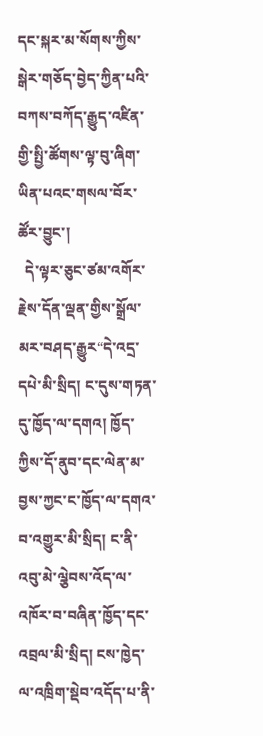དང་སྐར་མ་སོགས་ཀྱིས་སྒེར་གཅོད་བྱེད་ཀྱིན་པའི་བཀས་བཀོད་རྒྱུད་འཛིན་གྱི་སྤྱི་ཚོགས་ལྟ་བུ་ཞིག་ཡིན་པའང་གསལ་བོར་ཚོར་བྱུང་།
  དེ་ལྟར་ཅུང་ཙམ་འགོར་རྗེས་དོན་ལྡན་གྱིས་སྒྲོལ་མར་བཤད་རྒྱུར“དེ་འདྲ་དཔེ་མི་སྲིད། ང་དུས་གཏན་དུ་ཁྱོད་ལ་དགའ། ཁྱོད་ཀྱིས་དོ་ནུབ་དང་ལེན་མ་བྱས་ཀྱང་ང་ཁྱོད་ལ་དགའ་བ་འགྱུར་མི་སྲིད། ང་ནི་འབུ་མེ་ལྕེབས་འོད་ལ་འཁོར་བ་བཞིན་ཁྱོད་དང་འབྲལ་མི་སྲིད། ངས་ཁྱེད་ལ་འཁྲིག་སྡེབ་འདོད་པ་ནི་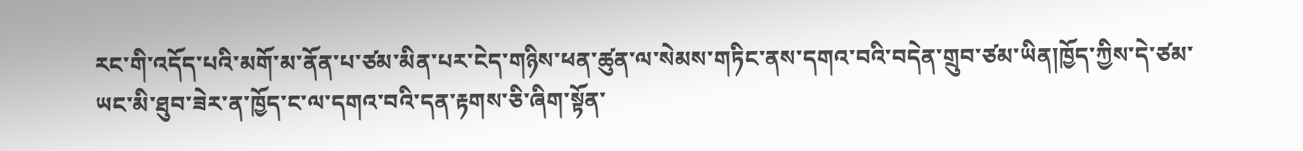རང་གི་འདོད་པའི་མགོ་མ་ནོན་པ་ཙམ་མིན་པར་ངེད་གཉིས་ཕན་ཚུན་ལ་སེམས་གཏིང་ནས་དགའ་བའི་བདེན་གྲུབ་ཙམ་ཡིན།ཁྱོད་ཀྱིས་དེ་ཙམ་ཡང་མི་ཐུབ་ཟེར་ན་ཁྱོད་ང་ལ་དགའ་བའི་དན་རྟགས་ཅི་ཞིག་སྟོན་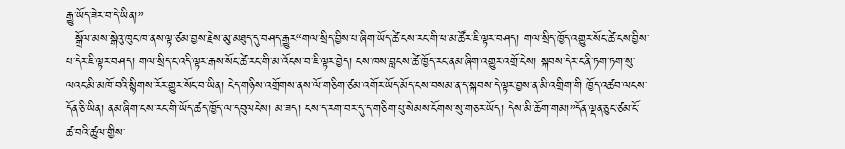རྒྱུ་ཡོད་ཟེར་བ་དེ་ཡིན།”
  སྒྲོལ་མས་སྒེའུ་ཁུང་ཁ་ནས་ལྟ་ཙམ་བྱས་རྗེས་མུ་མཐུད་དུ་བཤད་རྒྱུར“གལ་སྲིད་བྱིས་པ་ཞིག་ཡོད་ཚེ་ངས་རང་གི་ཕ་མ་ཚོར་ཇི་ལྟར་བཤད། གལ་སྲིད་ཁྱོད་འགྱུར་སོང་ཚེ་ངས་བྱིས་པ་དེར་ཇི་ལྟར་བཤད། གལ་སྲིད་ང་འདི་ལྟར་རྒས་སོང་ཚེ་རང་གི་མ་འོངས་བ་ཇི་ལྟར་བྱེད། ངས་ཁས་བླངས་ཚེ་ཁྱོད་རང་ནམ་ཞིག་འགྱུར་འགྲོ་ངེས། སྐབས་དེར་ང་ནི་ཏག་ཏག་སུ་ལའང་མི་མཁོ་བའི་སྙིགས་རོར་གྱུར་སོང་བ་ཡིན། ངེད་གཉིས་འགྲོགས་ནས་ལོ་གཅིག་ཙམ་འགོར་ཡོད་མོད་ངས་བསམ་ན་ད་སྐབས་དེ་ལྟར་བྱས་ན་མི་འགྲིག་གི ཁྱོད་འཚབ་ལངས་དོན་ཅི་ཡིན། ནམ་ཞིག་ངས་རང་གི་ཡོད་ཚད་ཁྱོད་ལ་དབུལངེས། མ་ཟད། ངས་ད་རག་བར་དུ་ད་གཅིག་པུ་སེམས་ངོགས་སུ་གཅར་ཡོད། དེས་མི་ཆོག་གམ།”དོན་ལྡན་ཅུང་ཙམ་ངོ་ཚ་བའི་ཚུལ་གྱིས་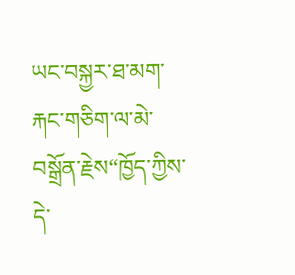ཡང་བསྐྱར་ཐ་མག་རྐང་གཅིག་ལ་མེ་བསྒྲོན་རྗེས“ཁྱོད་ཀྱིས་དེ་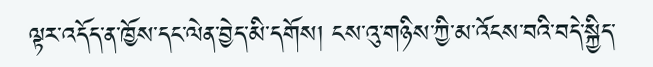ལྟར་འདོད་ན་ཁྱོས་དང་ལེན་བྱེད་མི་དགོས། ངས་འུ་གཉིས་ཀྱི་མ་འོངས་བའི་བདེ་སྐྱིད་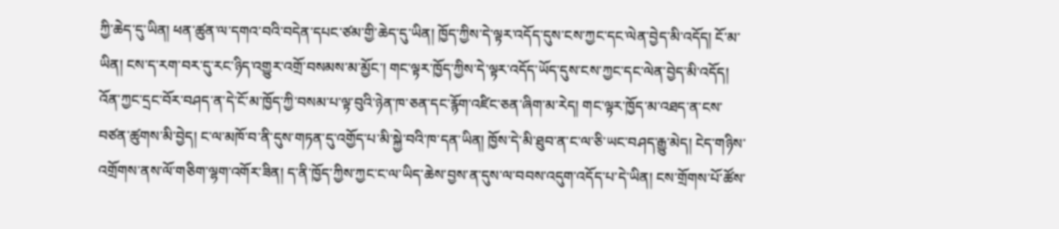ཀྱི་ཆེད་དུ་ཡིན། ཕན་ཚུན་ལ་དགའ་བའི་བདེན་དཔང་ཙམ་གྱི་ཆེད་དུ་ཡིན། ཁྱོད་ཀྱིས་དེ་ལྟར་འདོད་དུས་ངས་ཀྱང་དང་ལེན་བྱེད་མི་འདོད། ངོ་མ་ཡིན། ངས་ད་རག་བར་དུ་རང་ཉིད་འགྱུར་འགྲོ་བསམས་མ་མྱོང་། གང་ལྟར་ཁྱོད་ཀྱིས་དེ་ལྟར་འདོད་ཡོད་དུས་ངས་ཀྱང་དང་ལེན་བྱེད་མི་འདོད། འོན་ཀྱང་དྲང་བོར་བཤད་ན་དེ་ངོ་མ་ཁྱོད་ཀྱི་བསམ་པ་ལྟ་བུའི་ཉེན་ཁ་ཅན་དང་རྙོག་འཛིང་ཅན་ཞིག་མ་རེད། གང་ལྟར་ཁྱོད་མ་འཐད་ན་ངས་བཙན་ཚུགས་མི་བྱེད། ང་ལ་མཁོ་བ་ནི་དུས་གཏན་དུ་འགྱོད་པ་མི་སྐྱེ་བའི་ཁ་དན་ཡིན། ཁྱོས་དེ་མི་ཐུབ་ན་ང་ལ་ཅི་ཡང་བཤད་རྒྱུ་མེད། ངེད་གཉིས་འགྲོགས་ནས་ལོ་གཅིག་ལྷག་འགོར་ཟིན། ད་ནི་ཁྱོད་ཀྱིས་ཀྱང་ང་ལ་ཡིད་ཆེས་བྱས་ན་དུས་ལ་བབས་འདུག་འདོད་པ་དེ་ཡིན། ངས་གྲོགས་པོ་ཚོས་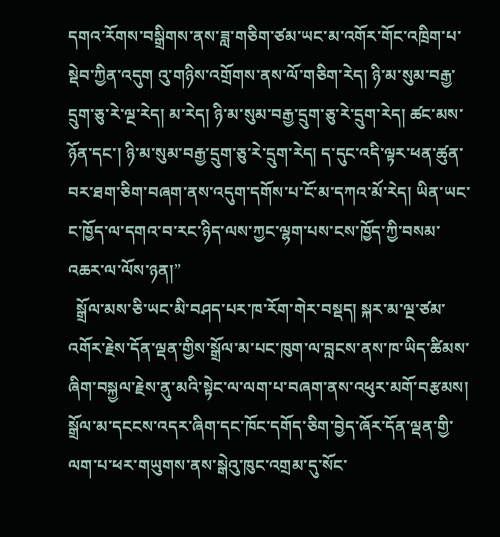དགའ་རོགས་བསྒྲིགས་ནས་ཟླ་གཅིག་ཙམ་ཡང་མ་འགོར་གོང་འཁྲིག་པ་སྡེབ་ཀྱིན་འདུག འུ་གཉིས་འགྲོགས་ནས་ལོ་གཅིག་རེད། ཉི་མ་སུམ་བརྒྱ་དྲུག་ཅུ་རེ་ལྔ་རེད། མ་རེད། ཉི་མ་སུམ་བརྒྱ་དྲུག་ཅུ་རེ་དྲུག་རེད། ཚང་མས་ཉོན་དང་། ཉི་མ་སུམ་བརྒྱ་དྲུག་ཅུ་རེ་དྲུག་རེད། ད་དུང་འདི་ལྟར་ཕན་ཚུན་བར་ཐག་ཅིག་བཞག་ནས་འདུག་དགོས་པ་ངོ་མ་དཀའ་མོ་རེད། ཡིན་ཡང་ང་ཁྱོད་ལ་དགའ་བ་རང་ཉིད་ལས་ཀྱང་ལྷག་པས་ངས་ཁྱོད་ཀྱི་བསམ་འཆར་ལ་ལོས་ཉན།”
  སྒྲོལ་མས་ཅི་ཡང་མི་བཤད་པར་ཁ་རོག་གེར་བསྡད། སྐར་མ་ལྔ་ཙམ་འགོར་རྗེས་དོན་ལྡན་གྱིས་སྒྲོལ་མ་པང་ཁུག་ལ་བླངས་ནས་ཁ་ཡིད་ཚིམས་ཞིག་བསྐྱལ་རྗེས་ནུ་མའི་སྟེང་ལ་ལག་པ་བཞག་ནས་འཕུར་མགོ་བརྩམས། སྒྲོལ་མ་དངངས་འདར་ཞིག་དང་ཁོང་དགོད་ཅིག་བྱེད་ཞོར་དོན་ལྡན་གྱི་ལག་པ་ཕར་གཡུགས་ནས་སྒེའུ་ཁུང་འགྲམ་དུ་སོང་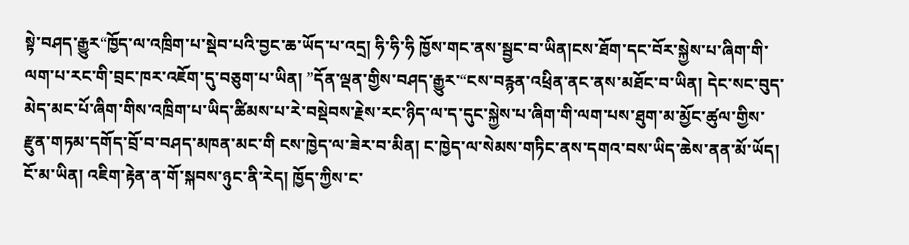སྟེ་བཤད་རྒྱུར“ཁྱོད་ལ་འཁྲིག་པ་སྡེབ་པའི་བྱང་ཆ་ཡོད་པ་འདྲ། ཧི་ཧི་ཧི ཁྱོས་གང་ནས་སྦྱང་བ་ཡིན།ངས་ཐོག་དང་བོར་སྐྱེས་པ་ཞིག་གི་ལག་པ་རང་གི་བྲང་ཁར་འཇོག་དུ་བཅུག་པ་ཡིན། ”དོན་ལྡན་གྱིས་བཤད་རྒྱུར་“ངས་བརྙན་འཕྲིན་ནང་ནས་མཐོང་བ་ཡིན། དེང་སང་བུད་མེད་མང་པོ་ཞིག་གིས་འཁྲིག་པ་ཡིད་ཚིམས་པ་རེ་བསྡེབས་རྗེས་རང་ཉིད་ལ་ད་དུང་སྐྱེས་པ་ཞིག་གི་ལག་པས་ཐུག་མ་མྱོང་ཚུལ་གྱིས་རྫུན་གཏམ་དགོད་བྲོ་བ་བཤད་མཁན་མང་གི ངས་ཁྱེད་ལ་ཟེར་བ་མིན། ང་ཁྱེད་ལ་སེམས་གཏིང་ནས་དགའ་བས་ཡིད་ཆེས་ནན་མོ་ཡོད། ངོ་མ་ཡིན། འཇིག་རྟེན་ན་གོ་སྐབས་ཉུང་ནི་རེད། ཁྱོད་ཀྱིས་ང་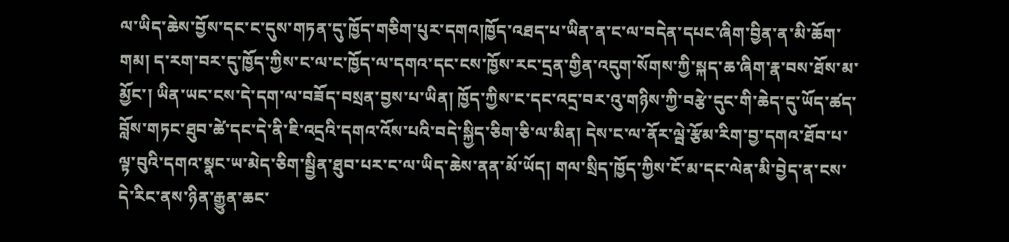ལ་ཡིད་ཆེས་བྱོས་དང་ང་དུས་གཏན་དུ་ཁྱོད་གཅིག་པུར་དགའ།ཁྱོད་འཐད་པ་ཡིན་ན་ང་ལ་བདེན་དཔང་ཞིག་བྱིན་ན་མི་ཆོག་གམ། ད་རག་བར་དུ་ཁྱོད་ཀྱིས་ང་ལ་ང་ཁྱོད་ལ་དགའ་དང་ངས་ཁྱོས་རང་དྲན་གྱིན་འདུག་སོགས་ཀྱི་སྐད་ཆ་ཞིག་རྣ་བས་ཐོས་མ་མྱོང་། ཡིན་ཡང་ངས་དེ་དག་ལ་བཟོད་བསྲན་བྱས་པ་ཡིན། ཁྱོད་ཀྱིས་ང་དང་འདྲ་བར་འུ་གཉིས་ཀྱི་བརྩེ་དུང་གི་ཆེད་དུ་ཡོད་ཚད་བློས་གཏང་ཐུབ་ཚེ་དང་དེ་ནི་ཇི་འདྲའི་དགའ་འོས་པའི་བདེ་སྐྱིད་ཅིག་ཅི་ལ་མིན། དེས་ང་ལ་ནོར་ལྦེ་རྩོམ་རིག་བྱ་དགའ་ཐོབ་པ་ལྟ་བུའི་དགའ་སྣང་ཡ་མེད་ཅིག་སྦྱིན་ཐུབ་པར་ང་ལ་ཡིད་ཆེས་ནན་མོ་ཡོད། གལ་སྲིད་ཁྱོད་ཀྱིས་ངོ་མ་དང་ལེན་མི་བྱེད་ན་ངས་དེ་རིང་ནས་ཉིན་རྒྱུན་ཆང་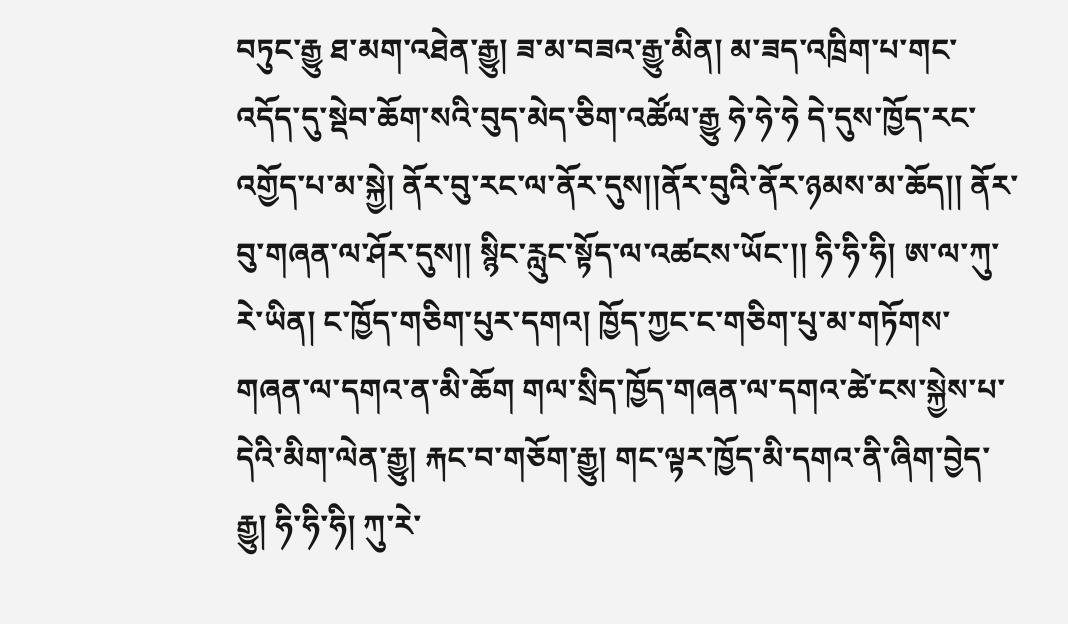བཏུང་རྒྱུ ཐ་མག་འཐེན་རྒྱུ། ཟ་མ་བཟའ་རྒྱུ་མིན། མ་ཟད་འཁྲིག་པ་གང་འདོད་དུ་སྡེབ་ཆོག་སའི་བུད་མེད་ཅིག་འཚོལ་རྒྱུ ཧེ་ཧེ་ཧེ དེ་དུས་ཁྱོད་རང་འགྱོད་པ་མ་སྐྱེ། ནོར་བུ་རང་ལ་ནོར་དུས།།ནོར་བུའི་ནོར་ཉམས་མ་ཆོད།། ནོར་བུ་གཞན་ལ་ཤོར་དུས།། སྙིང་རླུང་སྟོད་ལ་འཚངས་ཡོང་།། ཧི་ཧི་ཧི། ཨ་ལ་ཀུ་རེ་ཡིན། ང་ཁྱོད་གཅིག་པུར་དགའ། ཁྱོད་ཀྱང་ང་གཅིག་པུ་མ་གཏོགས་གཞན་ལ་དགའ་ན་མི་ཆོག གལ་སྲིད་ཁྱོད་གཞན་ལ་དགའ་ཚེ་ངས་སྐྱེས་པ་དེའི་མིག་ལེན་རྒྱུ། རྐང་བ་གཅོག་རྒྱུ། གང་ལྟར་ཁྱོད་མི་དགའ་ནི་ཞིག་བྱེད་རྒྱུ། ཧི་ཧི་ཧི། ཀུ་རེ་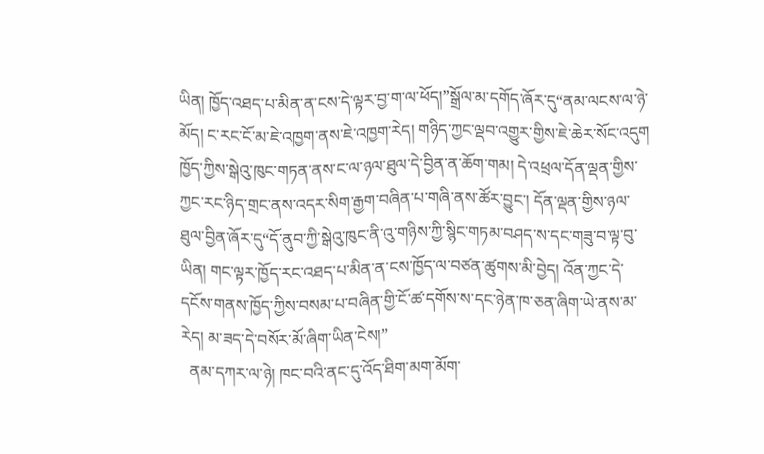ཡིན། ཁྱོད་འཐད་པ་མིན་ན་ངས་དེ་ལྟར་བྱ་ག་ལ་ཕོད།”སྒྲོལ་མ་དགོད་ཞོར་དུ“ནམ་ལངས་ལ་ཉེ་མོད། ང་རང་ངོ་མ་ཇེ་འཁྱག་ནས་ཇེ་འཁྱག་རེད། གཉིད་ཀྱང་ལྡབ་འགྱུར་གྱིས་ཇེ་ཆེར་སོང་འདུག ཁྱོད་ཀྱིས་སྒེའུ་ཁུང་གཏན་ནས་ང་ལ་ཉལ་ཐུལ་དེ་བྱིན་ན་ཆོག་གམ། དེ་འཕྲལ་དོན་ལྡན་གྱིས་ཀྱང་རང་ཉིད་གྲང་ནས་འདར་སིག་རྒྱག་བཞིན་པ་གཞི་ནས་ཚོར་བྱུང་། དོན་ལྡན་གྱིས་ཉལ་ཐུལ་བྱིན་ཞོར་དུ“དོ་ནུབ་ཀྱི་སྒེའུ་ཁུང་ནི་འུ་གཉིས་ཀྱི་སྙིང་གཏམ་བཤད་ས་དང་གཟུ་བ་ལྟ་བུ་ཡིན། གང་ལྟར་ཁྱོད་རང་འཐད་པ་མིན་ན་ངས་ཁྱོད་ལ་བཙན་ཚུགས་མི་བྱེད། འོན་ཀྱང་དེ་དངོས་གནས་ཁྱོད་ཀྱིས་བསམ་པ་བཞིན་གྱི་ངོ་ཚ་དགོས་ས་དང་ཉེན་ཁ་ཅན་ཞིག་ཡེ་ནས་མ་རེད། མ་ཟད་དེ་བསོར་མོ་ཞིག་ཡིན་ངེས།”
  ནམ་དཀར་ལ་ཉེ། ཁང་བའི་ནང་དུ་འོད་ཐིག་མག་མོག་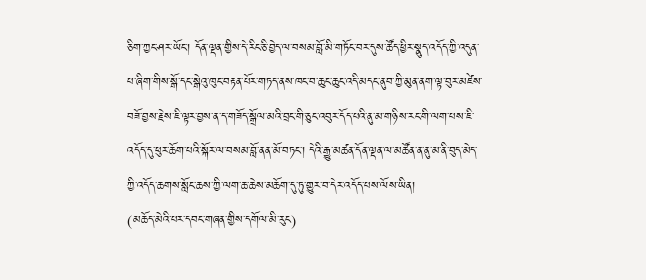ཅིག་ཀྱང་ཤར་ཡོང་། དོན་ལྡན་གྱིས་དེ་རིང་ཅི་བྱེད་ལ་བསམ་བློ་མི་གཏོང་བར་དུས་ཚོད་ཕྱིར་སྣུད་འདོད་ཀྱི་འདུན་པ་ཞིག་གིས་སྒོ་དང་སྒེའུ་ཁུང་བརྟན་པོར་གཏད་ནས་ཁང་བ་ཆུང་ཆུང་འདི་མདང་ནུབ་ཀྱི་མུན་ནག་ལྟ་བུར་མཛེས་བཟོ་བྱས་རྗེས་ཇི་ལྟར་བྱས་ན་ད་གཟོད་སྒྲོལ་མའི་བྲང་གི་ཅུང་འབུར་དོད་པའི་ནུ་མ་གཉིས་རང་གི་ལག་པས་ཇི་འདོད་དུ་ཕུར་ཆོག་པའི་སྐོར་ལ་བསམ་བློ་ནན་མོ་བཏང་། དེའི་རྒྱུ་མཚན་དོན་ལྡན་ལ་མཚོན་ན་ནུ་མ་ནི་བུད་མེད་ཀྱི་འདོད་ཆགས་སློང་ཆས་ཀྱི་ལག་ཆ་ཆེས་མཆོག་དུ་ཏུ་གྱུར་བ་དེར་འདོད་པས་ལོས་ཡིན།
(མཆོད་མེའི་པར་དབང་གཞན་གྱིས་དགོལ་མི་རུང)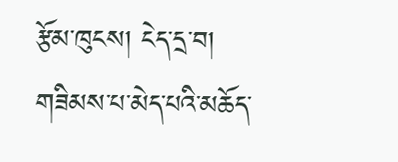རྩོམ་ཁུངས། ངེད་དྲ་བ།
གཟིམས་པ་མེད་པའི་མཆོད་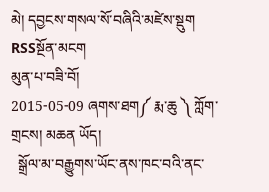མེ། དབྱངས་གསལ་སོ་བཞིའི་མཛེས་སྡུག  RSSསྔོན་མངག
མུན་པ་བཟི་བོ།
2015-05-09 ཞགས་ཐག༼ རྨ་ཆུ ༽ ཀློག་གྲངས། མཆན ཡོད།
  སྒྲོལ་མ་བརྒྱུགས་ཡོང་ནས་ཁང་བའི་ནང་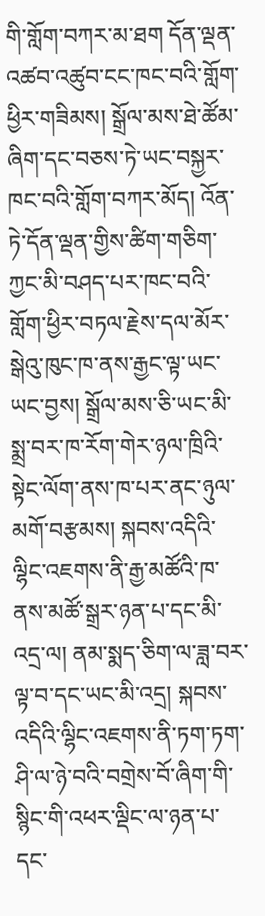གི་གློག་བཀར་མ་ཐག དོན་ལྡན་འཚབ་འཚུབ་ངང་ཁང་བའི་གློག་ཕྱིར་གཟིམས། སྒྲོལ་མས་ཐེ་ཚོམ་ཞིག་དང་བཅས་ཏེ་ཡང་བསྐྱར་ཁང་བའི་གློག་བཀར་མོད། འོན་ཏེ་དོན་ལྡན་གྱིས་ཚིག་གཅིག་ཀྱང་མི་བཤད་པར་ཁང་བའི་གློག་ཕྱིར་བཏལ་རྗེས་དལ་མོར་སྒེའུ་ཁུང་ཁ་ནས་རྒྱང་ལྟ་ཡང་ཡང་བྱས། སྒྲོལ་མས་ཅི་ཡང་མི་སྨྲ་བར་ཁ་རོག་གེར་ཉལ་ཁྲིའི་སྟེང་ལོག་ནས་ཁ་པར་ནང་ཉུལ་མགོ་བརྩམས། སྐབས་འདིའི་ལྷིང་འཇགས་ནི་རྒྱ་མཚོའི་ཁ་ནས་མཚོ་སྒྲར་ཉན་པ་དང་མི་འདྲ་ལ། ནམ་སྨད་ཅིག་ལ་ཟླ་བར་ལྟ་བ་དང་ཡང་མི་འདྲ། སྐབས་འདིའི་ལྷིང་འཇགས་ནི་ཏག་ཏག་ཤི་ལ་ཉེ་བའི་བགྲེས་བོ་ཞིག་གི་སྙིང་གི་འཕར་ལྡིང་ལ་ཉན་པ་དང་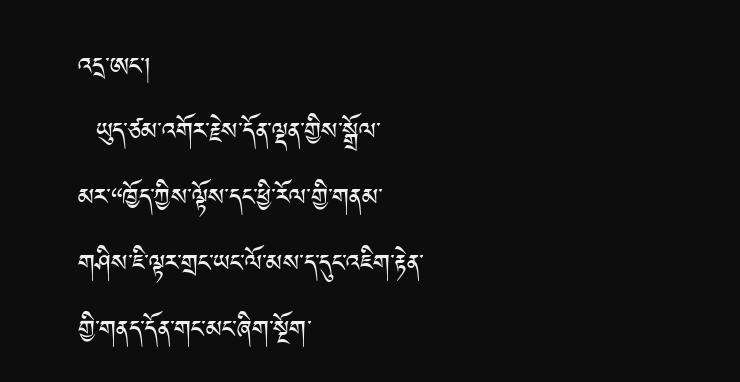འདྲ་ཨང་།
  ཡུད་ཙམ་འགོར་རྗེས་དོན་ལྡན་གྱིས་སྒྲོལ་མར་“ཁྱོད་ཀྱིས་ལྟོས་དང་ཕྱི་རོལ་གྱི་གནམ་གཤིས་ཇི་ལྟར་གྲང་ཡང་ལོ་མས་ད་དུང་འཇིག་རྟེན་གྱི་གནད་དོན་གང་མང་ཞིག་སྔོག་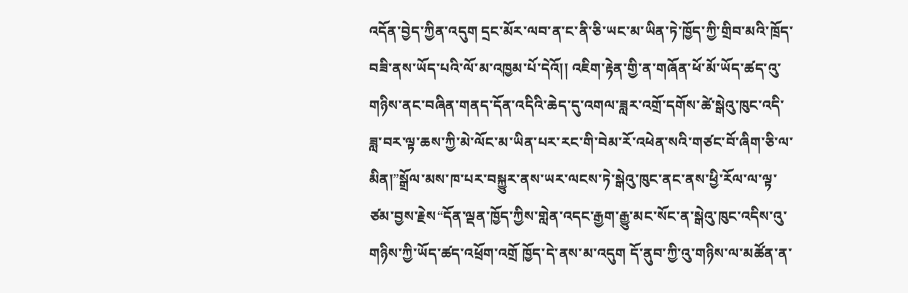འདོན་བྱེད་ཀྱིན་འདུག དྲང་མོར་ལབ་ན་ང་ནི་ཅི་ཡང་མ་ཡིན་ཏེ་ཁྱོད་ཀྱི་གྲིབ་མའི་ཁྲོད་བཟི་ནས་ཡོད་པའི་ལོ་མ་འཁྱམ་པོ་དེའོ།། འཇིག་རྟེན་གྱི་ན་གཞོན་ཕོ་མོ་ཡོད་ཚད་འུ་གཉིས་ནང་བཞིན་གནད་དོན་འདིའི་ཆེད་དུ་འགལ་ཟླར་འགྲོ་དགོས་ཚེ་སྒེའུ་ཁུང་འདི་ཟླ་བར་ལྟ་ཆས་ཀྱི་མེ་ལོང་མ་ཡིན་པར་རང་གི་བེམ་རོ་འཕེན་སའི་གཙང་བོ་ཞིག་ཅི་ལ་མིན།”སྒྲོལ་མས་ཁ་པར་བསྐྱུར་ནས་ཡར་ལངས་ཏེ་སྒེའུ་ཁུང་ནང་ནས་ཕྱི་རོལ་ལ་ལྟ་ཙམ་བྱས་རྗེས“དོན་ལྡན་ཁྱོད་ཀྱིས་གླེན་འདང་རྒྱག་རྒྱུ་མང་སོང་ན་སྒེའུ་ཁུང་འདིས་འུ་གཉིས་ཀྱི་ཡོད་ཚད་འཕྲོག་འགྲོ ཁྱོད་དེ་ནས་མ་འདུག དོ་ནུབ་ཀྱི་འུ་གཉིས་ལ་མཚོན་ན་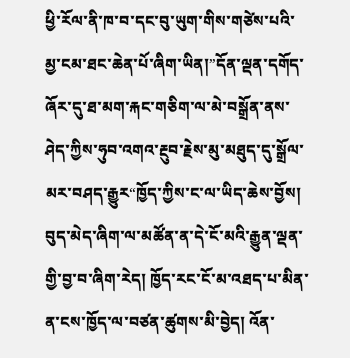ཕྱི་རོལ་ནི་ཁ་བ་དང་བུ་ཡུག་གིས་གཙེས་པའི་མྱ་ངམ་ཐང་ཆེན་པོ་ཞིག་ཡིན།”དོན་ལྡན་དགོད་ཞོར་དུ་ཐ་མག་རྐང་གཅིག་ལ་མེ་བསྒྲོན་ནས་ཤེད་ཀྱིས་ཧུབ་འགའ་རྔུབ་རྗེས་མུ་མཐུད་དུ་སྒྲོལ་མར་བཤད་རྒྱུར“ཁྱོད་ཀྱིས་ང་ལ་ཡིད་ཆེས་བྱོས། བུད་མེད་ཞིག་ལ་མཚོན་ན་དེ་ངོ་མའི་རྒྱུན་ལྡན་གྱི་བྱ་བ་ཞིག་རེད། ཁྱོད་རང་ངོ་མ་འཐད་པ་མིན་ན་ངས་ཁྱོད་ལ་བཙན་ཚུགས་མི་བྱེད། འོན་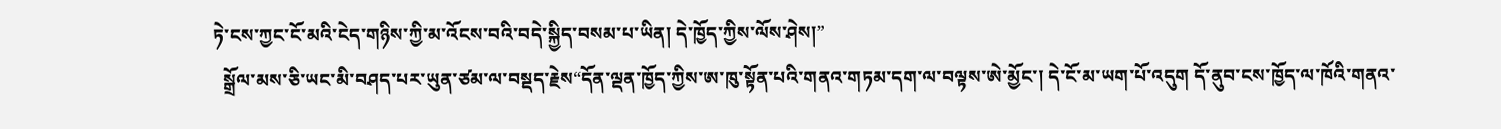ཏེ་ངས་ཀྱང་ངོ་མའི་ངེད་གཉིས་ཀྱི་མ་འོངས་བའི་བདེ་སྐྱིད་བསམ་པ་ཡིན། དེ་ཁྱོད་ཀྱིས་ལོས་ཤེས།”
  སྒྲོལ་མས་ཅི་ཡང་མི་བཤད་པར་ཡུན་ཙམ་ལ་བསྡད་རྗེས“དོན་ལྡན་ཁྱོད་ཀྱིས་ཨ་ཁུ་སྟོན་པའི་གནའ་གཏམ་དག་ལ་བལྟས་ཨེ་མྱོང་། དེ་ངོ་མ་ཡག་པོ་འདུག དོ་ནུབ་ངས་ཁྱོད་ལ་ཁོའི་གནའ་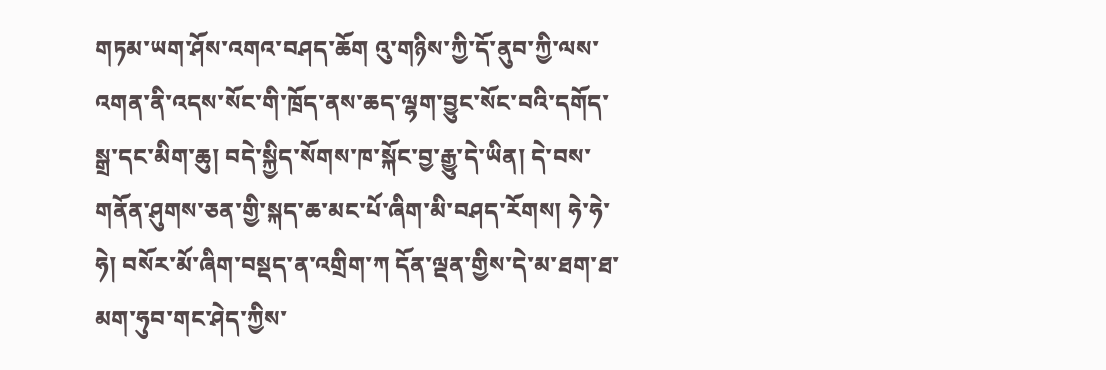གཏམ་ཡག་ཤོས་འགའ་བཤད་ཆོག འུ་གཉིས་ཀྱི་དོ་ནུབ་ཀྱི་ལས་འགན་ནི་འདས་སོང་གི་ཁྲོད་ནས་ཆད་ལྷག་བྱུང་སོང་བའི་དགོད་སྒྲ་དང་མིག་ཆུ། བདེ་སྐྱིད་སོགས་ཁ་སྐོང་བྱ་རྒྱུ་དེ་ཡིན། དེ་བས་གནོན་ཤུགས་ཅན་གྱི་སྐད་ཆ་མང་པོ་ཞིག་མི་བཤད་རོགས། ཧེ་ཧེ་ཧེ། བསོར་མོ་ཞིག་བསྡད་ན་འགྲིག་ཀ དོན་ལྡན་གྱིས་དེ་མ་ཐག་ཐ་མག་ཧུབ་གང་ཤེད་ཀྱིས་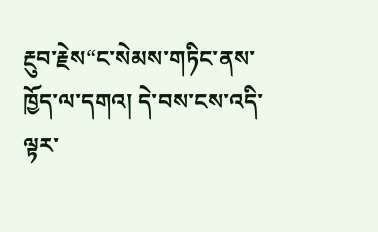རྔུབ་རྗེས“ང་སེམས་གཏིང་ནས་ཁྱོད་ལ་དགའ། དེ་བས་ངས་འདི་ལྟར་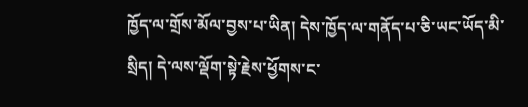ཁྱོད་ལ་གྲོས་མོལ་བྱས་པ་ཡིན། དེས་ཁྱོད་ལ་གནོད་པ་ཅི་ཡང་ཡོད་མི་སྲིད། དེ་ལས་ལྡོག་སྟེ་རྗེས་ཕྱོགས་ང་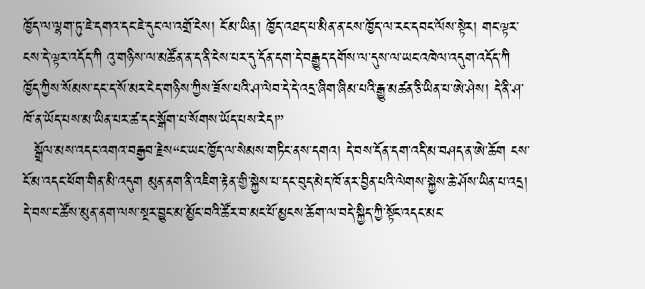ཁྱོད་ལ་ལྷག་ཏུ་ཇེ་དགའ་དང་ཇེ་དུང་ལ་འགྲོ་ངེས། ངོ་མ་ཡིན། ཁྱོད་འཐད་པ་མིན་ན་ངས་ཁྱོད་ལ་རང་དབང་ལོས་སྟེར། གང་ལྟར་ངས་དེ་ལྟར་འདོད་ཀི འུ་གཉིས་ལ་མཚོན་ན་ད་ནི་ངེས་པར་དུ་དོན་དག་དེ་བརྒྱུད་དགོས་ལ་དུས་ལ་ཡང་འཁེལ་འདུག་འདོད་ཀི ཁྱོད་ཀྱིས་སོམས་དང་ད་སོ་མར་ངེད་གཉིས་ཀྱིས་ཟོས་པའི་ཤ་ལེབ་དེ་དེ་འདྲ་ཞིག་ཞིམ་པའི་རྒྱུ་མཚན་ཅི་ཡིན་པ་ཨེ་ཤེས། དེ་ནི་ཤ་ཁོ་ན་ཡོད་པས་མ་ཡིན་པར་ཚ་དང་སྒོག་པ་སོགས་ཡོད་པས་རེད།”
  སྒྲོལ་མས་འདང་འགའ་བརྒྱབ་རྗེས“ང་ཡང་ཁྱོད་ལ་སེམས་གཏིང་ནས་དགའ། དེ་བས་དོན་དག་འདི་མ་བཤད་ན་ཨེ་ཆོག ངས་ངོ་མ་འདང་ཕོག་གིན་མི་འདུག མུན་ནག་ནི་འཇིག་རྟེན་གྱི་སྐྱེས་པ་དང་བུད་མེད་ཁོ་ནར་བྱིན་པའི་ལེགས་སྐྱེས་ཆེ་ཤོས་ཡིན་པ་འདྲ། དེ་བས་ང་ཚོས་མུན་ནག་ལས་སྔར་བྱུང་མ་མྱོང་བའི་ཚོར་བ་མང་པོ་མྱངས་ཆོག་ལ་བདེ་སྐྱིད་ཀྱི་སྟོང་འདང་མང་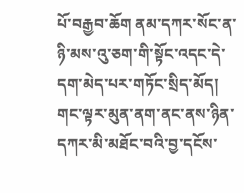པོ་བརྒྱབ་ཆོག ནམ་དཀར་སོང་ན་ཉི་མས་འུ་ཅག་གི་སྟོང་འདང་དེ་དག་མེད་པར་གཏོང་སྲིད་མོད། གང་ལྟར་མུན་ནག་ནང་ནས་ཉིན་དཀར་མི་མཐོང་བའི་བྱ་དངོས་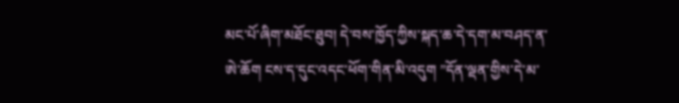མང་པོ་ཞིག་མཐོང་ཐུབ། དེ་བས་ཁྱོད་ཀྱིས་སྐད་ཆ་དེ་དག་མ་བཤད་ན་ཨེ་ཆོག ངས་ད་དུང་འདང་ཕོག་གིན་མི་འདུག ”དོན་ལྡན་གྱིས་དེ་མ་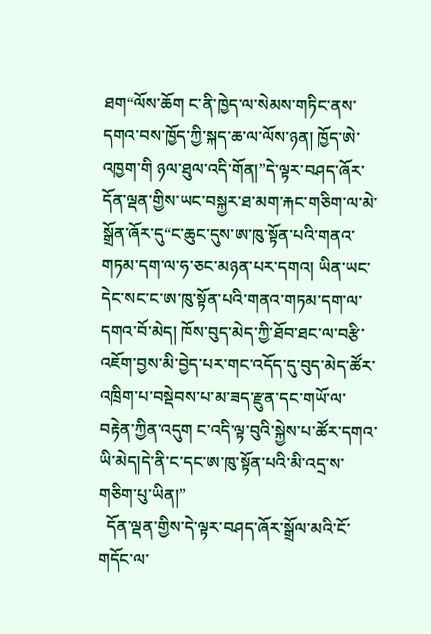ཐག“ལོས་ཆོག ང་ནི་ཁྱེད་ལ་སེམས་གཏིང་ནས་དགའ་བས་ཁྱོད་ཀྱི་སྐད་ཆ་ལ་ལོས་ཉན། ཁྱོད་ཨེ་འཁྱག་གི ཉལ་ཐུལ་འདི་གོན།”དེ་ལྟར་བཤད་ཞོར་དོན་ལྡན་གྱིས་ཡང་བསྐྱར་ཐ་མག་རྐང་གཅིག་ལ་མེ་སྒྲོན་ཞོར་དུ“ང་ཆུང་དུས་ཨ་ཁུ་སྟོན་པའི་གནའ་གཏམ་དག་ལ་ཧ་ཅང་མཉན་པར་དགའ། ཡིན་ཡང་དེང་སང་ང་ཨ་ཁུ་སྟོན་པའི་གནའ་གཏམ་དག་ལ་དགའ་བོ་མེད། ཁོས་བུད་མེད་ཀྱི་ཐོབ་ཐང་ལ་བརྩི་འཇོག་བྱས་མི་བྱེད་པར་གང་འདོད་དུ་བུད་མེད་ཚོར་འཁྲིག་པ་བསྡེབས་པ་མ་ཟད་རྫུན་དང་གཡོ་ལ་བརྟེན་ཀྱིན་འདུག ང་འདི་ལྟ་བུའི་སྐྱེས་པ་ཚོར་དགའ་ཡི་མེད།དེ་ནི་ང་དང་ཨ་ཁུ་སྟོན་པའི་མི་འདྲ་ས་གཅིག་པུ་ཡིན།”
  དོན་ལྡན་གྱིས་དེ་ལྟར་བཤད་ཞོར་སྒྲོལ་མའི་ངོ་གདོང་ལ་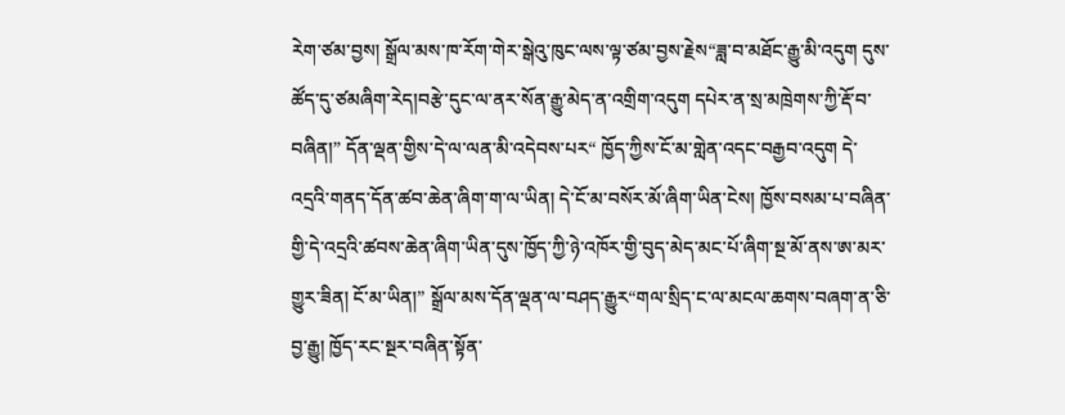རེག་ཙམ་བྱས། སྒྲོལ་མས་ཁ་རོག་གེར་སྒེའུ་ཁུང་ལས་ལྟ་ཙམ་བྱས་རྗེས“ཟླ་བ་མཐོང་རྒྱུ་མི་འདུག དུས་ཚོད་དུ་ཙམཞིག་རེད།བརྩེ་དུང་ལ་ནར་སོན་རྒྱུ་མེད་ན་འགྲིག་འདུག དཔེར་ན་སྲ་མཁྲེགས་ཀྱི་རྡོ་བ་བཞིན།” དོན་ལྡན་གྱིས་དེ་ལ་ལན་མི་འདེབས་པར“ ཁྱོད་ཀྱིས་ངོ་མ་གླེན་འདང་བརྒྱབ་འདུག དེ་འདྲའི་གནད་དོན་ཚབ་ཆེན་ཞིག་ག་ལ་ཡིན། དེ་ངོ་མ་བསོར་མོ་ཞིག་ཡིན་ངེས། ཁྱོས་བསམ་པ་བཞིན་གྱི་དེ་འདྲའི་ཚབས་ཆེན་ཞིག་ཡིན་དུས་ཁྱོད་ཀྱི་ཉེ་འཁོར་གྱི་བུད་མེད་མང་པོ་ཞིག་སྔ་མོ་ནས་ཨ་མར་གྱུར་ཟིན། ངོ་མ་ཡིན།” སྒྲོལ་མས་དོན་ལྡན་ལ་བཤད་རྒྱུར“གལ་སྲིད་ང་ལ་མངལ་ཆགས་བཞག་ན་ཅི་བྱ་རྒྱུ། ཁྱོད་རང་སྔར་བཞིན་སྟོན་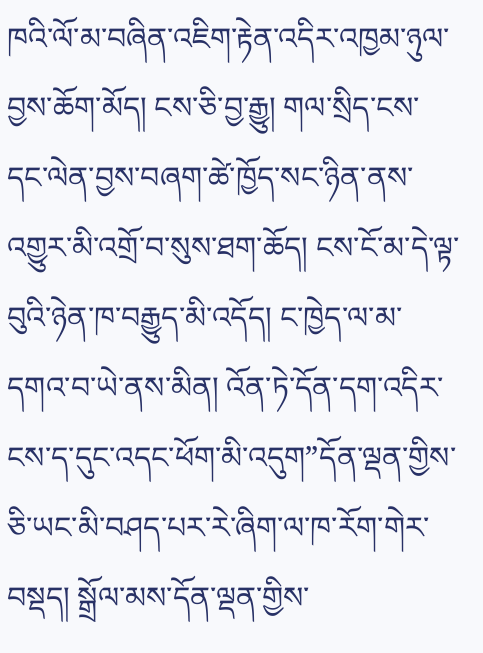ཁའི་ལོ་མ་བཞིན་འཇིག་རྟེན་འདིར་འཁྱམ་ཉུལ་བྱས་ཆོག་མོད། ངས་ཅི་བྱ་རྒྱུ། གལ་སྲིད་ངས་དང་ལེན་བྱས་བཞག་ཚེ་ཁྱོད་སང་ཉིན་ནས་འགྱུར་མི་འགྲོ་བ་སུས་ཐག་ཆོད། ངས་ངོ་མ་དེ་ལྟ་བུའི་ཉེན་ཁ་བརྒྱུད་མི་འདོད། ང་ཁྱེད་ལ་མ་དགའ་བ་ཡེ་ནས་མིན། འོན་ཏེ་དོན་དག་འདིར་ངས་ད་དུང་འདང་ཕོག་མི་འདུག”དོན་ལྡན་གྱིས་ཅི་ཡང་མི་བཤད་པར་རེ་ཞིག་ལ་ཁ་རོག་གེར་བསྡད། སྒྲོལ་མས་དོན་ལྡན་གྱིས་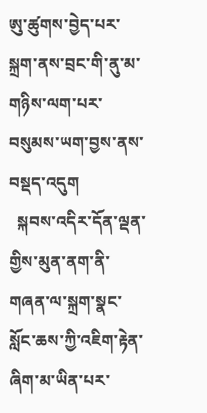ཨུ་ཚུགས་བྱེད་པར་སྐྲག་ནས་བྲང་གི་ནུ་མ་གཉིས་ལག་པར་བསུམས་ཡག་བྱས་ནས་བསྡད་འདུག
  སྐབས་འདིར་དོན་ལྡན་གྱིས་མུན་ནག་ནི་གཞན་ལ་སྐྲག་སྣང་སློང་ཆས་ཀྱི་འཇིག་རྟེན་ཞིག་མ་ཡིན་པར་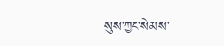སུས་ཀྱང་སེམས་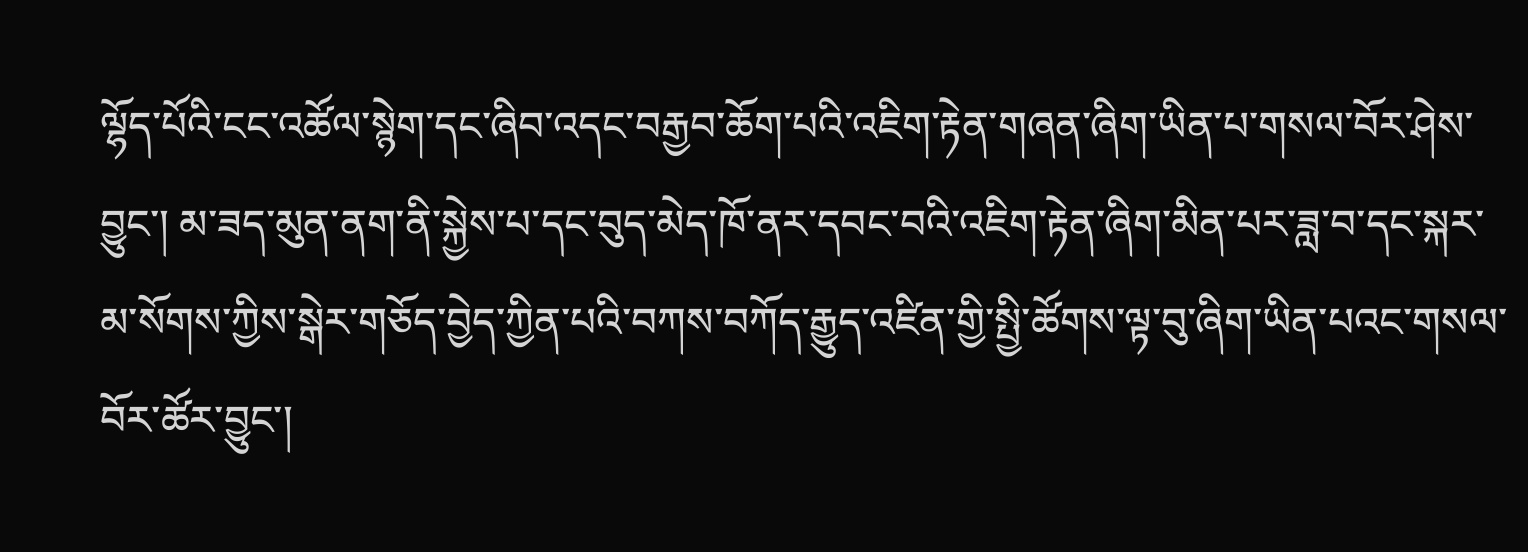ལྷོད་པོའི་ངང་འཚོལ་སྙེག་དང་ཞིབ་འདང་བརྒྱབ་ཆོག་པའི་འཇིག་རྟེན་གཞན་ཞིག་ཡིན་པ་གསལ་བོར་ཤེས་བྱུང་། མ་ཟད་མུན་ནག་ནི་སྐྱེས་པ་དང་བུད་མེད་ཁོ་ནར་དབང་བའི་འཇིག་རྟེན་ཞིག་མིན་པར་ཟླ་བ་དང་སྐར་མ་སོགས་ཀྱིས་སྒེར་གཅོད་བྱེད་ཀྱིན་པའི་བཀས་བཀོད་རྒྱུད་འཛིན་གྱི་སྤྱི་ཚོགས་ལྟ་བུ་ཞིག་ཡིན་པའང་གསལ་བོར་ཚོར་བྱུང་།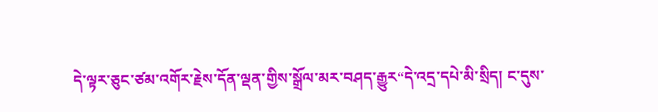དེ་ལྟར་ཅུང་ཙམ་འགོར་རྗེས་དོན་ལྡན་གྱིས་སྒྲོལ་མར་བཤད་རྒྱུར“དེ་འདྲ་དཔེ་མི་སྲིད། ང་དུས་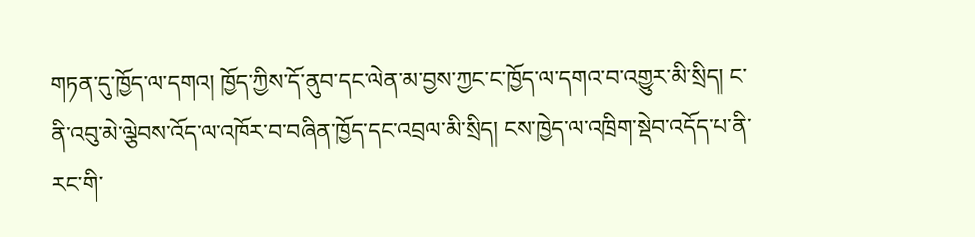གཏན་དུ་ཁྱོད་ལ་དགའ། ཁྱོད་ཀྱིས་དོ་ནུབ་དང་ལེན་མ་བྱས་ཀྱང་ང་ཁྱོད་ལ་དགའ་བ་འགྱུར་མི་སྲིད། ང་ནི་འབུ་མེ་ལྕེབས་འོད་ལ་འཁོར་བ་བཞིན་ཁྱོད་དང་འབྲལ་མི་སྲིད། ངས་ཁྱེད་ལ་འཁྲིག་སྡེབ་འདོད་པ་ནི་རང་གི་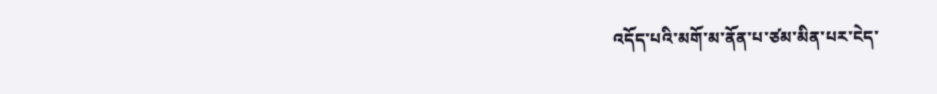འདོད་པའི་མགོ་མ་ནོན་པ་ཙམ་མིན་པར་ངེད་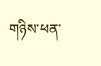གཉིས་ཕན་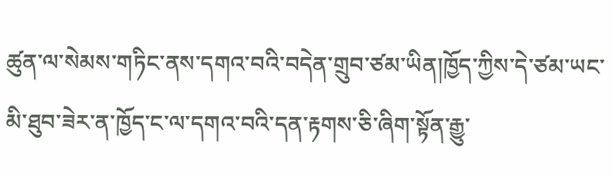ཚུན་ལ་སེམས་གཏིང་ནས་དགའ་བའི་བདེན་གྲུབ་ཙམ་ཡིན།ཁྱོད་ཀྱིས་དེ་ཙམ་ཡང་མི་ཐུབ་ཟེར་ན་ཁྱོད་ང་ལ་དགའ་བའི་དན་རྟགས་ཅི་ཞིག་སྟོན་རྒྱུ་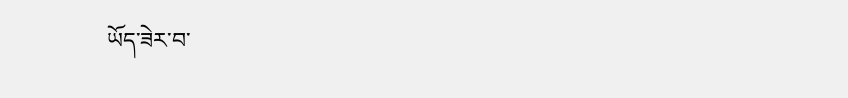ཡོད་ཟེར་བ་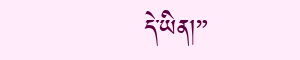དེ་ཡིན།”